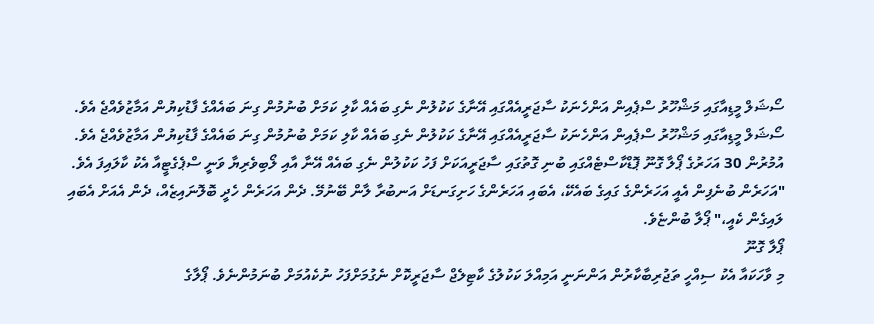ސޯޝަލް މީޑިއާގައި މަޝްހޫރު ސްޕެއިން އަންހެނަކު ސާޖަރީއެއްގައި އޭނާގެ ކަކުލުން ނެގި ބައެއް ކާލި ކަމަށް ބުނުމުން ގިނަ ބައެއްގެ ފާޑުކިޔުން އަމާޒުވެއްޖެ އެވެ.
ސޯޝަލް މީޑިއާގައި މަޝްހޫރު ސްޕެއިން އަންހެނަކު ސާޖަރީއެއްގައި އޭނާގެ ކަކުލުން ނެގި ބައެއް ކާލި ކަމަށް ބުނުމުން ގިނަ ބައެއްގެ ފާޑުކިޔުން އަމާޒުވެއްޖެ އެވެ.
އުމުރުން 30 އަހަރުގެ ޕޯލާ ގޮނޫ ޕޮޑްކާސްޓެއްގައި ބުނި ގޮތުގައި ސާޖަރީއަކަށް ފަހު ކަކުލުން ނެގި ބައެއް އޭނާ އާއި ލޯބިވެރިޔާ ވަނީ ސްޕެގެޓީއާ އެކު ކާލައިފަ އެވެ.
"އަހަރެން ބުނެފިން އެއީ އަހަރެންގެ ގައިގެ ބައެކޭ، އެބައި އަހަރެންގެ ހަށިގަނޑަށް އަނބުރާ ލާން ބޭނުމޭ. ދެން އަހަރެން ހެދީ ބޮލޮނައިޒެއް، ދެން އެއަށް އެބައި ލައިގެން ކެއީ،" ޕޯލާ ބުންޏެވެ.
ޕޯލާ ގޮނޫ
މި ވާހަކައާ އެކު ސިއްހީ ތަޖުރިބާކާރުން އަންނަނީ އަމިއްލަ ކަކުލުގެ ކާޓިލެޖް ސާޖަރީކޮށް ނެގުމަށްފަހު ނުކެއުމަށް ބުނަމުންނެވެ. ޕޯލާގެ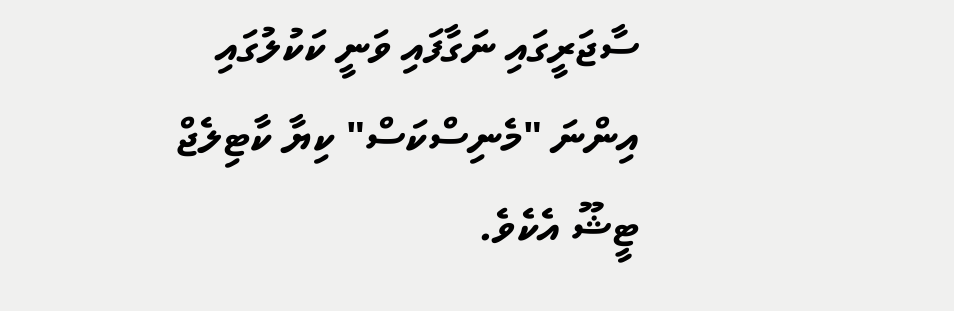ސާޖަރީގައި ނަގާފައި ވަނީ ކަކުލުގައި އިންނަ "މެނިސްކަސް" ކިޔާ ކާޓިލެޖް ޓީޝޫ އެކެވެ.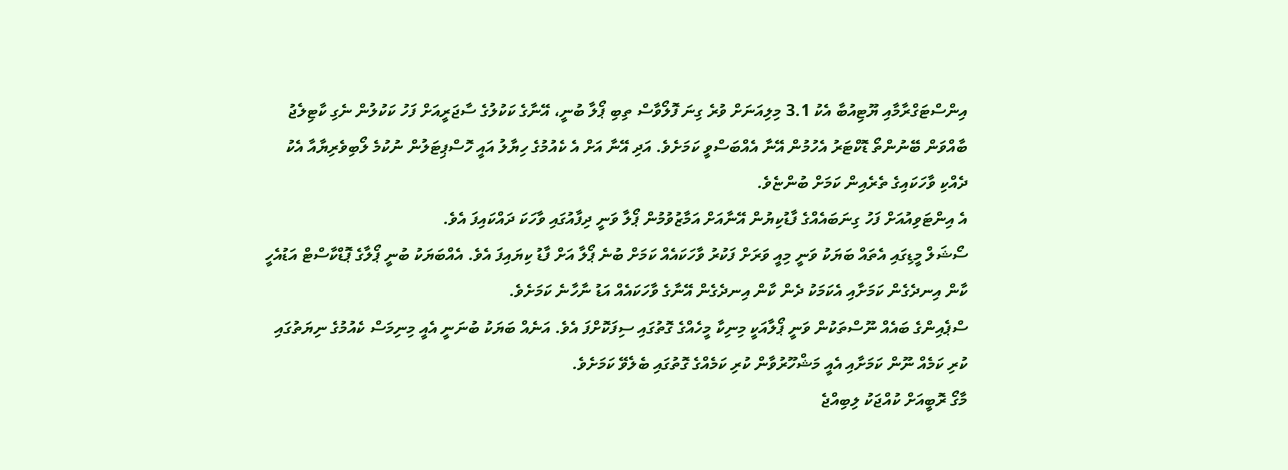އިންސްޓަގްރާމާއި ޔޫޓިއުބާ އެކު 3.1 މިލިއަނަށް ވުރެ ގިނަ ފޮލޯވާސް ތިބި ޕޯލާ ބުނީ، އޭނާގެ ކަކުލުގެ ސާޖަރީއަށް ފަހު ކަކުލުން ނެގި ކާޓިލެޖު ބާއްވަން ބޭނުންތޯ ޑޮކްޓަރު އެހުމުން އޭނާ އެއްބަސްވީ ކަމަށެވެ. އަދި އޭނާ އަށް އެ ކެއުމުގެ ހިޔާލު އައީ ހޮސްޕިޓަލުން ނުކުމެ ލޯބިވެރިޔާއާ އެކު ދެއްކި ވާހަކައިގެ ތެރެއިން ކަމަށް ބުންޏެވެ.
އެ އިންޓަވިއުއަށް ފަހު ގިނަބައެއްގެ ފާޑުކިޔުން އޭނާއަށް އަމާޒުވުމުން ޕޯލާ ވަނީ ދިފާއުގައި ވާހަކަ ދައްކައިފަ އެވެ.
ސޯޝަލް މީޑިގައި އެތައް ބަޔަކު ވަނީ މިއީ ވަރަށް ފަކުރު ވާހަކައެއް ކަމަށް ބުނެ ޕޯލާ އަށް ފާޑު ކިޔައިފަ އެވެ. އެއްބަޔަކު ބުނީ ޕޯލާގެ ޕޮޑްކާސްޓް އަޑުއެހީ ކާން އިނދެގެން ކަމަށާއި އެކަމަކު ދެން ކާން އިނދެގެން އޭނާގެ ވާހަކައެއް އަޑު ނާހާނެ ކަމަށެވެ.
ސްޕެއިންގެ ބައެއް ނޫސްތަކުން ވަނީ ޕޯލާއަކީ މިނިކާ މީހެއްގެ ގޮތުގައި ސިފަކޮށްފަ އެވެ. އަނެއް ބަޔަކު ބުނަނީ އެއީ މިނިމަސް ކެއުމުގެ ނިޔަތުގައި ކުރި ކަމެއް ނޫން ކަމަށާއި އެއީ މަޝްހޫރުވާން ކުރި ކަމެއްގެ ގޮތުގައި ބެލެވޭ ކަމަށެވެ.
މާގޯ ރޮބީއަށް ކުއްޖަކު ލިބިއްޖެ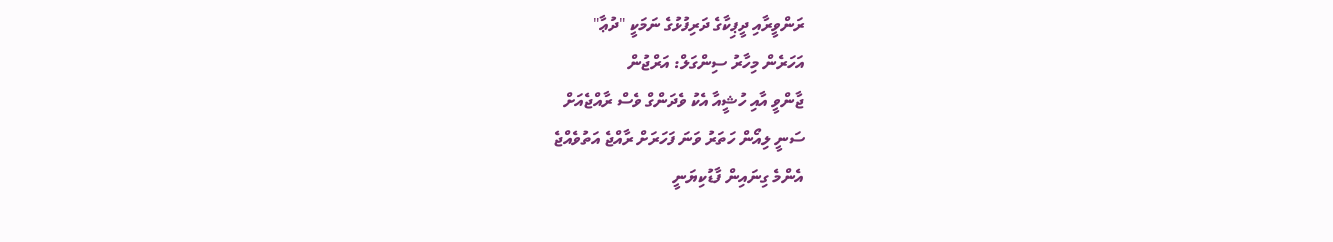ރަންވީރާއި ދީޕިކާގެ ދަރިފުޅުގެ ނަމަކީ "ދުޢާ"
އަހަރެން މިހާރު ސިންގަލް: އަރްޖުން
ޖާންވީ އާއި ހުޝީއާ އެކު ވެދަންގް ވެސް ރާއްޖެއަށް
ސަނީ ލިއޯން ހަތަރު ވަނަ ފަހަރަށް ރާއްޖެ އަތުވެއްޖެ
އެންމެ ގިނައިން ފާޑުކިޔަނީ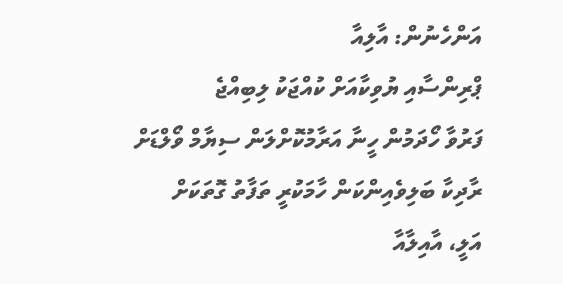އަންހެނުން: އާލިއާ
ޕްރިންސާއި ޔުވިކާއަށް ކުއްޖަކު ލިބިއްޖެ
ފަރުވާ ހޯދަމުން ހީނާ އަރާމުކޮށްލަން ސިޔާމް ވޯލްޑަށް
ރާދިކާ ބަލިވެއިންކަން ހާމަކުރީ ތަފާތު ގޮތަކަށް
އަލީ، އާއިލާއާ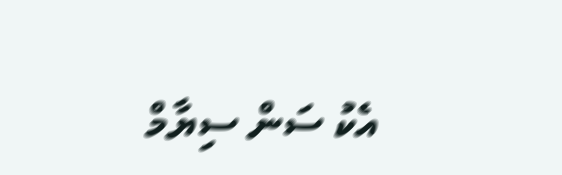އެކު ސަން ސިޔާމް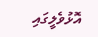އޮޅުވެލީގައި